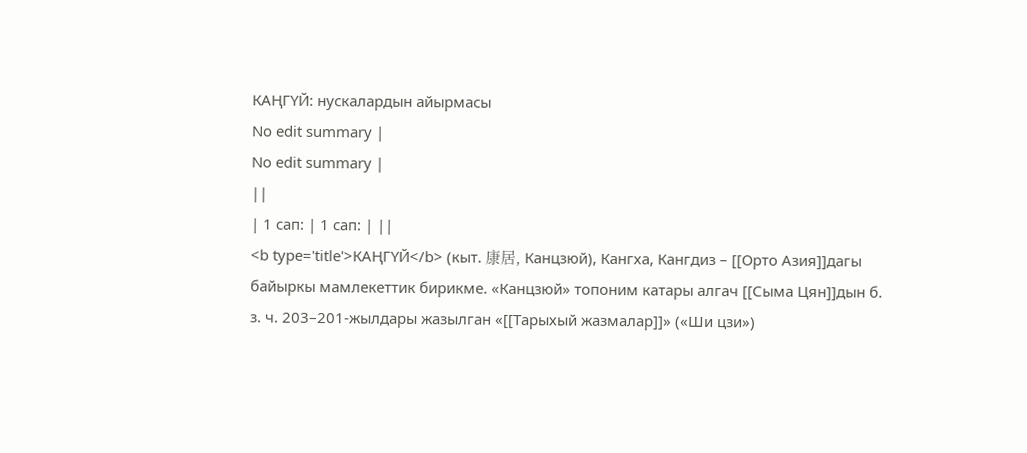КАҢГҮЙ: нускалардын айырмасы
No edit summary |
No edit summary |
||
| 1 сап: | 1 сап: | ||
<b type='title'>КАҢГҮЙ</b> (кыт. 康居, Канцзюй), Кангха, Кангдиз – [[Орто Азия]]дагы байыркы мамлекеттик бирикме. «Канцзюй» топоним катары алгач [[Сыма Цян]]дын б. з. ч. 203–201-жылдары жазылган «[[Тарыхый жазмалар]]» («Ши цзи»)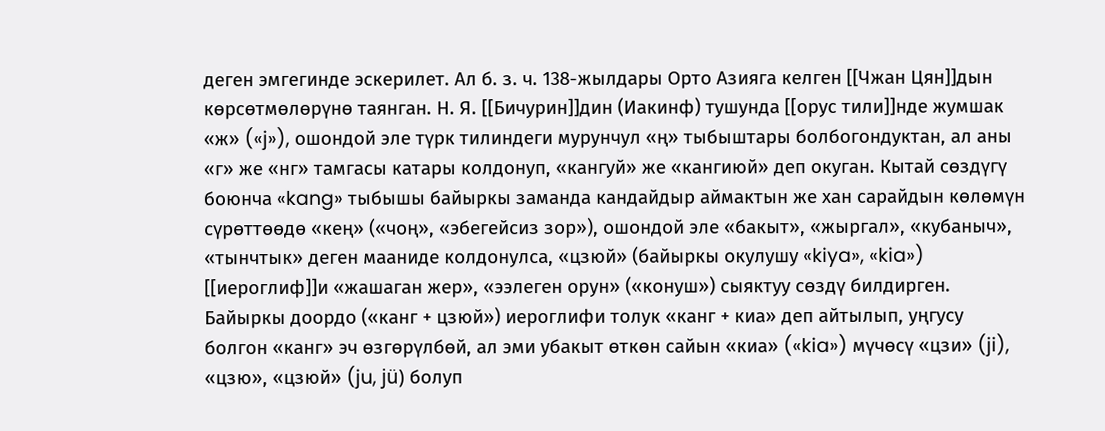деген эмгегинде эскерилет. Ал б. з. ч. 138-жылдары Орто Азияга келген [[Чжан Цян]]дын көрсөтмөлөрүнө таянган. Н. Я. [[Бичурин]]дин (Иакинф) тушунда [[орус тили]]нде жумшак «ж» («j»), ошондой эле түрк тилиндеги мурунчул «ң» тыбыштары болбогондуктан, ал аны «г» же «нг» тамгасы катары колдонуп, «кангуй» же «кангиюй» деп окуган. Кытай сөздүгү боюнча «kang» тыбышы байыркы заманда кандайдыр аймактын же хан сарайдын көлөмүн сүрөттөөдө «кең» («чоң», «эбегейсиз зор»), ошондой эле «бакыт», «жыргал», «кубаныч», «тынчтык» деген мааниде колдонулса, «цзюй» (байыркы окулушу «kiya», «kia») [[иероглиф]]и «жашаган жер», «ээлеген орун» («конуш») сыяктуу сөздү билдирген. Байыркы доордо («канг + цзюй») иероглифи толук «канг + киа» деп айтылып, уңгусу болгон «канг» эч өзгөрүлбөй, ал эми убакыт өткөн сайын «киа» («kia») мүчөсү «цзи» (ji), «цзю», «цзюй» (ju, jü) болуп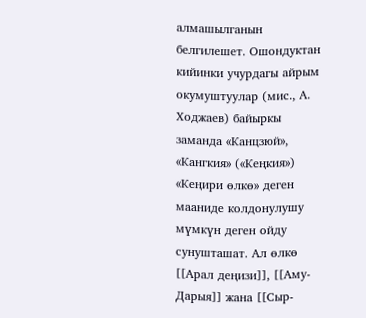алмашылганын белгилешет. Ошондуктан кийинки учурдагы айрым окумуштуулар (мис., А. Ходжаев) байыркы заманда «Канцзюй», «Кангкия» («Кеңкия») «Кеңири өлкө» деген мааниде колдонулушу мүмкүн деген ойду сунушташат. Ал өлкө [[Арал деңизи]], [[Аму-Дарыя]] жана [[Сыр-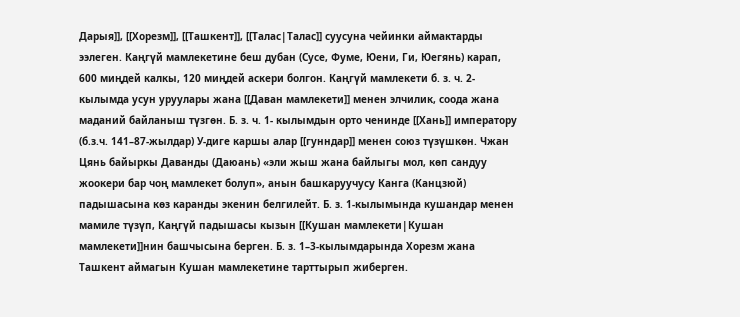Дарыя]], [[Хорезм]], [[Ташкент]], [[Талас|Талас]] суусуна чейинки аймактарды ээлеген. Каңгүй мамлекетине беш дубан (Сусе, Фуме, Юени, Ги, Юегянь) карап, 600 миңдей калкы, 120 миңдей аскери болгон. Каңгүй мамлекети б. з. ч. 2-кылымда усун уруулары жана [[Даван мамлекети]] менен элчилик, соода жана маданий байланыш түзгөн. Б. з. ч. 1- кылымдын орто ченинде [[Хань]] императору (б.з.ч. 141–87-жылдар) У-диге каршы алар [[гунндар]] менен союз түзүшкөн. Чжан Цянь байыркы Даванды (Даюань) «эли жыш жана байлыгы мол, көп сандуу жоокери бар чоң мамлекет болуп», анын башкаруучусу Канга (Канцзюй) падышасына көз каранды экенин белгилейт. Б. з. 1-кылымында кушандар менен мамиле түзүп, Каңгүй падышасы кызын [[Кушан мамлекети|Кушан мамлекети]]нин башчысына берген. Б. з. 1–3-кылымдарында Хорезм жана Ташкент аймагын Кушан мамлекетине тарттырып жиберген.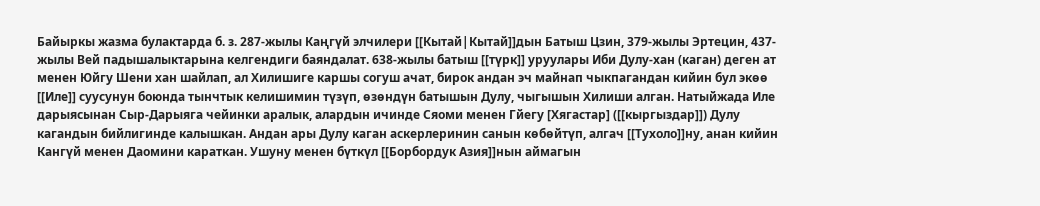Байыркы жазма булактарда б. з. 287-жылы Каңгүй элчилери [[Кытай|Кытай]]дын Батыш Цзин, 379-жылы Эртецин, 437-жылы Вей падышалыктарына келгендиги баяндалат. 638-жылы батыш [[түрк]] уруулары Иби Дулу-хан (каган) деген ат менен Юйгу Шени хан шайлап, ал Хилишиге каршы согуш ачат, бирок андан эч майнап чыкпагандан кийин бул экөө [[Иле]] суусунун боюнда тынчтык келишимин түзүп, өзөндүн батышын Дулу, чыгышын Хилиши алган. Натыйжада Иле дарыясынан Сыр-Дарыяга чейинки аралык, алардын ичинде Сяоми менен Гйегу [Хягастар] ([[кыргыздар]]) Дулу кагандын бийлигинде калышкан. Андан ары Дулу каган аскерлеринин санын көбөйтүп, алгач [[Тухоло]]ну, анан кийин Кангүй менен Даомини караткан. Ушуну менен бүткүл [[Борбордук Азия]]нын аймагын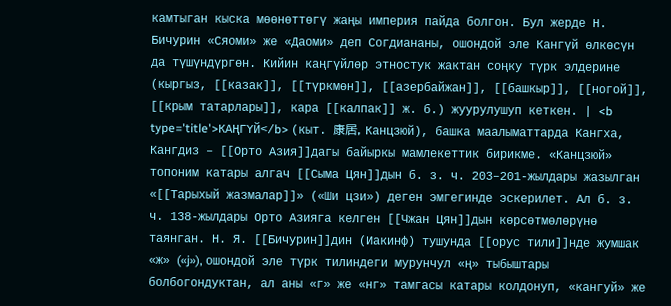камтыган кыска мөөнөттөгү жаңы империя пайда болгон. Бул жерде Н. Бичурин «Сяоми» же «Даоми» деп Согдиананы, ошондой эле Кангүй өлкөсүн да түшүндүргөн. Кийин каңгүйлөр этностук жактан соңку түрк элдерине (кыргыз, [[казак]], [[түркмөн]], [[азербайжан]], [[башкыр]], [[ногой]], [[крым татарлары]], кара [[калпак]] ж. б.) жуурулушуп кеткен. | <b type='title'>КАҢГҮЙ</b> (кыт. 康居, Канцзюй), башка маалыматтарда Кангха, Кангдиз – [[Орто Азия]]дагы байыркы мамлекеттик бирикме. «Канцзюй» топоним катары алгач [[Сыма Цян]]дын б. з. ч. 203–201-жылдары жазылган «[[Тарыхый жазмалар]]» («Ши цзи») деген эмгегинде эскерилет. Ал б. з. ч. 138-жылдары Орто Азияга келген [[Чжан Цян]]дын көрсөтмөлөрүнө таянган. Н. Я. [[Бичурин]]дин (Иакинф) тушунда [[орус тили]]нде жумшак «ж» («j»), ошондой эле түрк тилиндеги мурунчул «ң» тыбыштары болбогондуктан, ал аны «г» же «нг» тамгасы катары колдонуп, «кангуй» же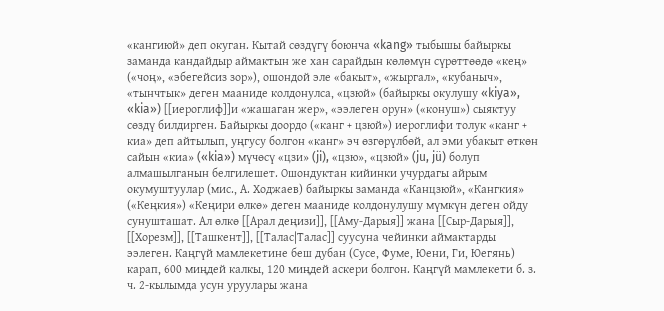«кангиюй» деп окуган. Кытай сөздүгү боюнча «kang» тыбышы байыркы заманда кандайдыр аймактын же хан сарайдын көлөмүн сүрөттөөдө «кең» («чоң», «эбегейсиз зор»), ошондой эле «бакыт», «жыргал», «кубаныч», «тынчтык» деген мааниде колдонулса, «цзюй» (байыркы окулушу «kiya», «kia») [[иероглиф]]и «жашаган жер», «ээлеген орун» («конуш») сыяктуу сөздү билдирген. Байыркы доордо («канг + цзюй») иероглифи толук «канг + киа» деп айтылып, уңгусу болгон «канг» эч өзгөрүлбөй, ал эми убакыт өткөн сайын «киа» («kia») мүчөсү «цзи» (ji), «цзю», «цзюй» (ju, jü) болуп алмашылганын белгилешет. Ошондуктан кийинки учурдагы айрым окумуштуулар (мис., А. Ходжаев) байыркы заманда «Канцзюй», «Кангкия» («Кеңкия») «Кеңири өлкө» деген мааниде колдонулушу мүмкүн деген ойду сунушташат. Ал өлкө [[Арал деңизи]], [[Аму-Дарыя]] жана [[Сыр-Дарыя]], [[Хорезм]], [[Ташкент]], [[Талас|Талас]] суусуна чейинки аймактарды ээлеген. Каңгүй мамлекетине беш дубан (Сусе, Фуме, Юени, Ги, Юегянь) карап, 600 миңдей калкы, 120 миңдей аскери болгон. Каңгүй мамлекети б. з. ч. 2-кылымда усун уруулары жана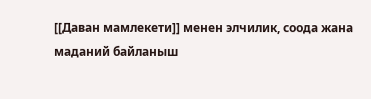[[Даван мамлекети]] менен элчилик, соода жана маданий байланыш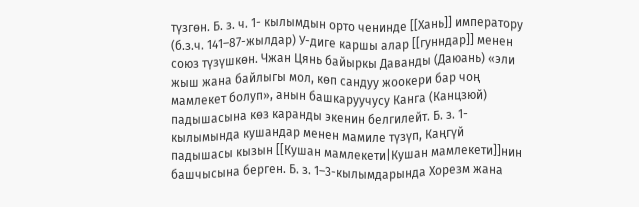түзгөн. Б. з. ч. 1- кылымдын орто ченинде [[Хань]] императору (б.з.ч. 141–87-жылдар) У-диге каршы алар [[гунндар]] менен союз түзүшкөн. Чжан Цянь байыркы Даванды (Даюань) «эли жыш жана байлыгы мол, көп сандуу жоокери бар чоң мамлекет болуп», анын башкаруучусу Канга (Канцзюй) падышасына көз каранды экенин белгилейт. Б. з. 1-кылымында кушандар менен мамиле түзүп, Каңгүй падышасы кызын [[Кушан мамлекети|Кушан мамлекети]]нин башчысына берген. Б. з. 1–3-кылымдарында Хорезм жана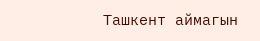Ташкент аймагын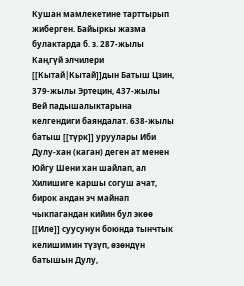Кушан мамлекетине тарттырып жиберген. Байыркы жазма булактарда б. з. 287-жылы Каңгүй элчилери [[Кытай|Кытай]]дын Батыш Цзин, 379-жылы Эртецин, 437-жылы Вей падышалыктарына келгендиги баяндалат. 638-жылы батыш [[түрк]] уруулары Иби Дулу-хан (каган) деген ат менен Юйгу Шени хан шайлап, ал Хилишиге каршы согуш ачат, бирок андан эч майнап чыкпагандан кийин бул экөө [[Иле]] суусунун боюнда тынчтык келишимин түзүп, өзөндүн батышын Дулу,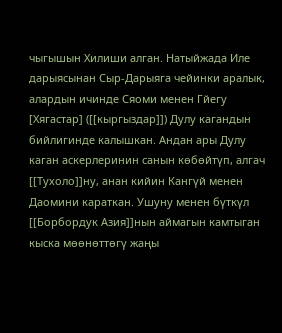чыгышын Хилиши алган. Натыйжада Иле дарыясынан Сыр-Дарыяга чейинки аралык, алардын ичинде Сяоми менен Гйегу [Хягастар] ([[кыргыздар]]) Дулу кагандын бийлигинде калышкан. Андан ары Дулу каган аскерлеринин санын көбөйтүп, алгач [[Тухоло]]ну, анан кийин Кангүй менен Даомини караткан. Ушуну менен бүткүл [[Борбордук Азия]]нын аймагын камтыган кыска мөөнөттөгү жаңы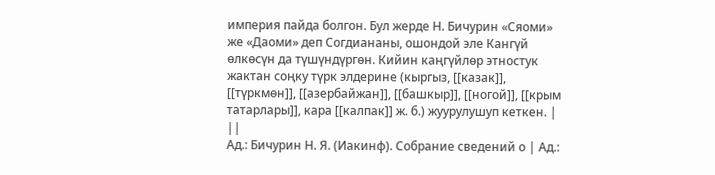империя пайда болгон. Бул жерде Н. Бичурин «Сяоми» же «Даоми» деп Согдиананы, ошондой эле Кангүй өлкөсүн да түшүндүргөн. Кийин каңгүйлөр этностук жактан соңку түрк элдерине (кыргыз, [[казак]], [[түркмөн]], [[азербайжан]], [[башкыр]], [[ногой]], [[крым татарлары]], кара [[калпак]] ж. б.) жуурулушуп кеткен. | ||
Ад.: Бичурин Н. Я. (Иакинф). Собрание сведений о | Ад.: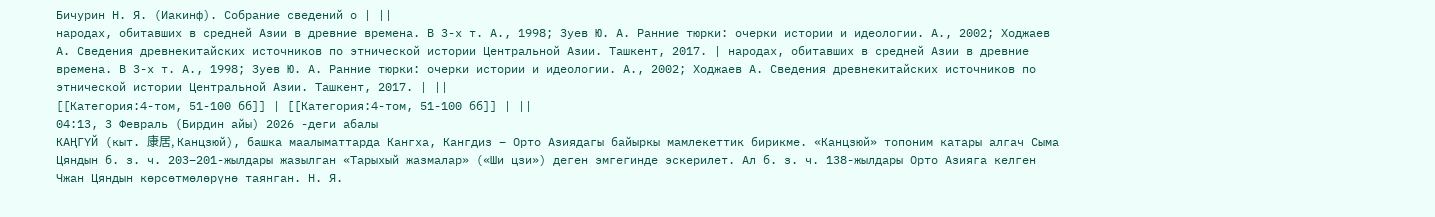Бичурин Н. Я. (Иакинф). Собрание сведений о | ||
народах, обитавших в средней Азии в древние времена. В 3-х т. А., 1998; Зуев Ю. А. Ранние тюрки: очерки истории и идеологии. А., 2002; Ходжаев А. Сведения древнекитайских источников по этнической истории Центральной Азии. Ташкент, 2017. | народах, обитавших в средней Азии в древние времена. В 3-х т. А., 1998; Зуев Ю. А. Ранние тюрки: очерки истории и идеологии. А., 2002; Ходжаев А. Сведения древнекитайских источников по этнической истории Центральной Азии. Ташкент, 2017. | ||
[[Категория:4-том, 51-100 бб]] | [[Категория:4-том, 51-100 бб]] | ||
04:13, 3 Февраль (Бирдин айы) 2026 -деги абалы
КАҢГҮЙ (кыт. 康居, Канцзюй), башка маалыматтарда Кангха, Кангдиз – Орто Азиядагы байыркы мамлекеттик бирикме. «Канцзюй» топоним катары алгач Сыма Цяндын б. з. ч. 203–201-жылдары жазылган «Тарыхый жазмалар» («Ши цзи») деген эмгегинде эскерилет. Ал б. з. ч. 138-жылдары Орто Азияга келген Чжан Цяндын көрсөтмөлөрүнө таянган. Н. Я.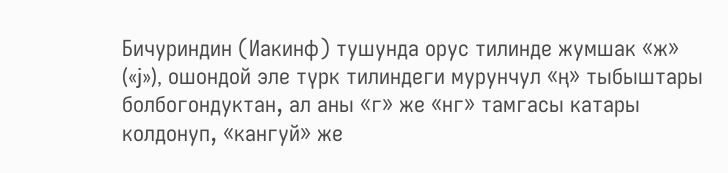Бичуриндин (Иакинф) тушунда орус тилинде жумшак «ж» («j»), ошондой эле түрк тилиндеги мурунчул «ң» тыбыштары болбогондуктан, ал аны «г» же «нг» тамгасы катары колдонуп, «кангуй» же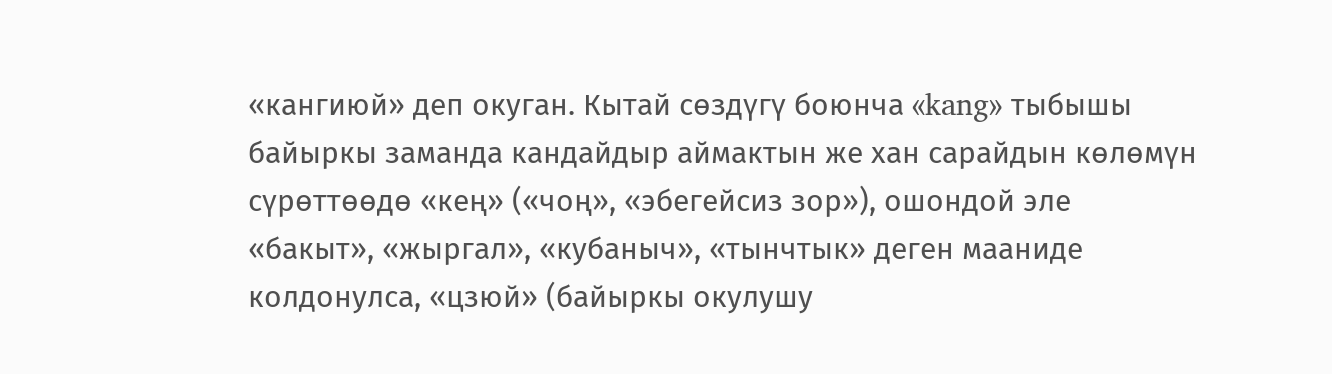«кангиюй» деп окуган. Кытай сөздүгү боюнча «kang» тыбышы байыркы заманда кандайдыр аймактын же хан сарайдын көлөмүн сүрөттөөдө «кең» («чоң», «эбегейсиз зор»), ошондой эле «бакыт», «жыргал», «кубаныч», «тынчтык» деген мааниде колдонулса, «цзюй» (байыркы окулушу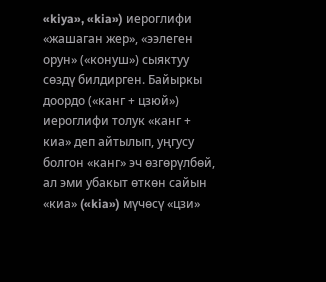«kiya», «kia») иероглифи «жашаган жер», «ээлеген орун» («конуш») сыяктуу сөздү билдирген. Байыркы доордо («канг + цзюй») иероглифи толук «канг + киа» деп айтылып, уңгусу болгон «канг» эч өзгөрүлбөй, ал эми убакыт өткөн сайын «киа» («kia») мүчөсү «цзи»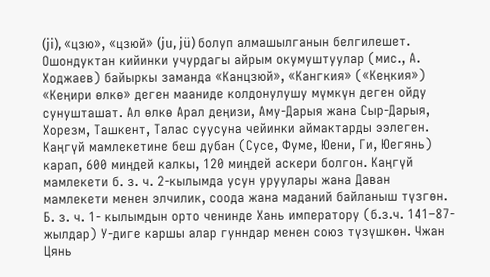(ji), «цзю», «цзюй» (ju, jü) болуп алмашылганын белгилешет. Ошондуктан кийинки учурдагы айрым окумуштуулар (мис., А. Ходжаев) байыркы заманда «Канцзюй», «Кангкия» («Кеңкия») «Кеңири өлкө» деген мааниде колдонулушу мүмкүн деген ойду сунушташат. Ал өлкө Арал деңизи, Аму-Дарыя жана Сыр-Дарыя, Хорезм, Ташкент, Талас суусуна чейинки аймактарды ээлеген. Каңгүй мамлекетине беш дубан (Сусе, Фуме, Юени, Ги, Юегянь) карап, 600 миңдей калкы, 120 миңдей аскери болгон. Каңгүй мамлекети б. з. ч. 2-кылымда усун уруулары жана Даван мамлекети менен элчилик, соода жана маданий байланыш түзгөн. Б. з. ч. 1- кылымдын орто ченинде Хань императору (б.з.ч. 141–87-жылдар) У-диге каршы алар гунндар менен союз түзүшкөн. Чжан Цянь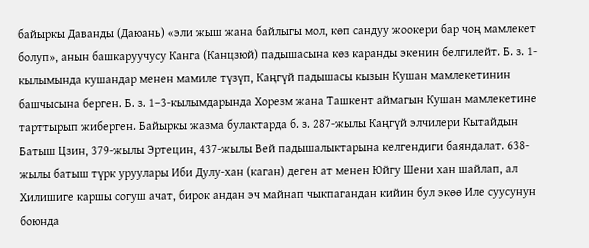байыркы Даванды (Даюань) «эли жыш жана байлыгы мол, көп сандуу жоокери бар чоң мамлекет болуп», анын башкаруучусу Канга (Канцзюй) падышасына көз каранды экенин белгилейт. Б. з. 1-кылымында кушандар менен мамиле түзүп, Каңгүй падышасы кызын Кушан мамлекетинин башчысына берген. Б. з. 1–3-кылымдарында Хорезм жана Ташкент аймагын Кушан мамлекетине тарттырып жиберген. Байыркы жазма булактарда б. з. 287-жылы Каңгүй элчилери Кытайдын Батыш Цзин, 379-жылы Эртецин, 437-жылы Вей падышалыктарына келгендиги баяндалат. 638-жылы батыш түрк уруулары Иби Дулу-хан (каган) деген ат менен Юйгу Шени хан шайлап, ал Хилишиге каршы согуш ачат, бирок андан эч майнап чыкпагандан кийин бул экөө Иле суусунун боюнда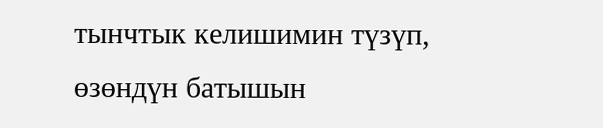тынчтык келишимин түзүп, өзөндүн батышын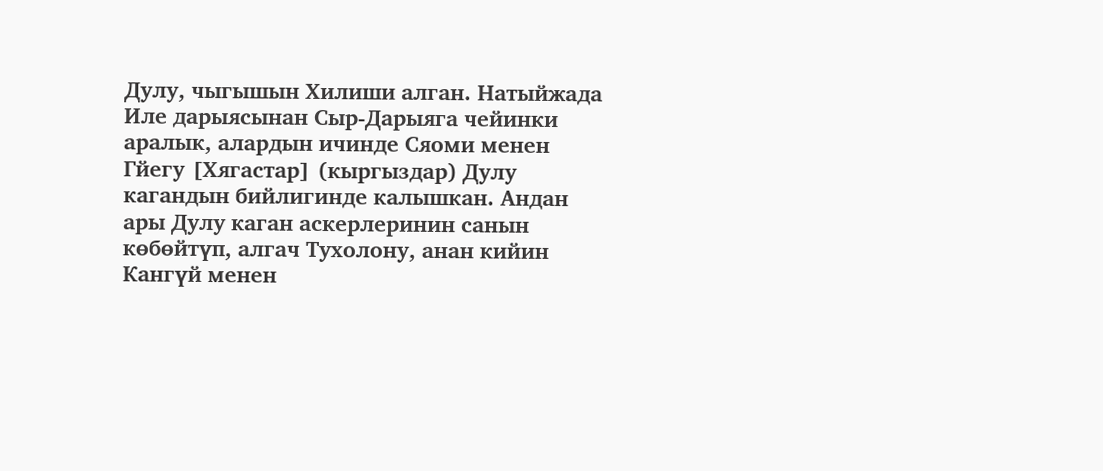Дулу, чыгышын Хилиши алган. Натыйжада Иле дарыясынан Сыр-Дарыяга чейинки аралык, алардын ичинде Сяоми менен Гйегу [Хягастар] (кыргыздар) Дулу кагандын бийлигинде калышкан. Андан ары Дулу каган аскерлеринин санын көбөйтүп, алгач Тухолону, анан кийин Кангүй менен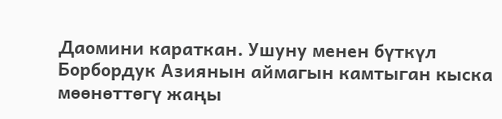Даомини караткан. Ушуну менен бүткүл Борбордук Азиянын аймагын камтыган кыска мөөнөттөгү жаңы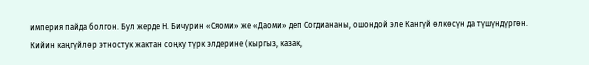империя пайда болгон. Бул жерде Н. Бичурин «Сяоми» же «Даоми» деп Согдиананы, ошондой эле Кангүй өлкөсүн да түшүндүргөн. Кийин каңгүйлөр этностук жактан соңку түрк элдерине (кыргыз, казак,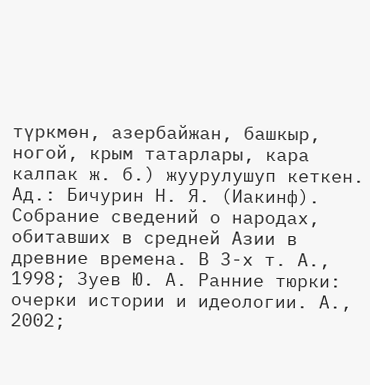түркмөн, азербайжан, башкыр, ногой, крым татарлары, кара калпак ж. б.) жуурулушуп кеткен.
Ад.: Бичурин Н. Я. (Иакинф). Собрание сведений о народах, обитавших в средней Азии в древние времена. В 3-х т. А., 1998; Зуев Ю. А. Ранние тюрки: очерки истории и идеологии. А., 2002;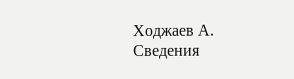Ходжаев А. Сведения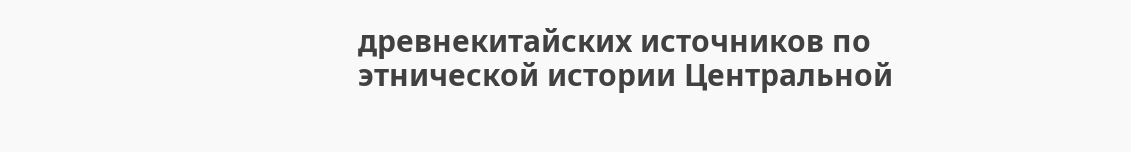древнекитайских источников по этнической истории Центральной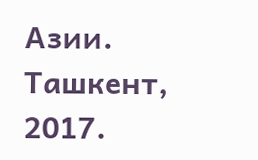Азии. Ташкент, 2017.